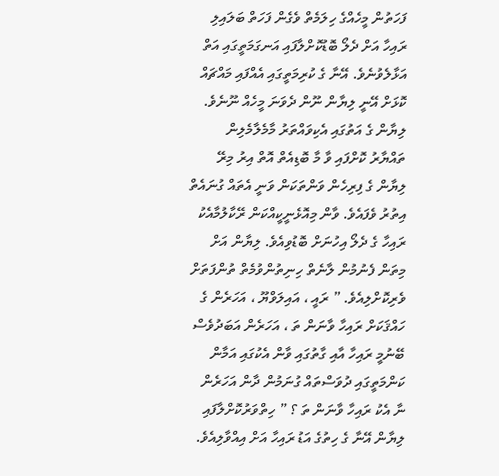ފަހަތުން މީހެއްގެ ހިލަމެތް ވެގެން ފަހަތް ބަލައިލި ރައިހާ އަށް ދެލޯ ބޮޑުކޮށްލާފައި އަނގަމަތީގައި އަތް އަޅާލެވުނެވެ. އޭނާ ގެ ކުރިމަތީގައި އެއްފައި މައްޗައް ކޮޅަށް އޭނީ ލިޔާން ނޫން ދެވަނަ މީހެއް ނޫނެވެ. ލިޔާން ގެ އަތުގައި އެކިވައްތަރު މާމެލާމެލިން ތައްޔާރު ކޮށްފައި ވާ މާ ބޮޑިއެތް އޮތް އިރު މިރޭ ލިޔާން ގެ ފިރިހެން ވަންތަކަން ވަނީ އެތައް ގުނައެތް އިތުރު ވެފައެވެ. ވާން މިއޮޅެނީކީއްކަން ރޭކާލުމާއެކު ރައިހާ ގެ ދެލޯ އިހުނަށް ބޮޑުވިއެވެ. ލިޔާން އަށް މިތަން ފެނުމުން ލާނެތް ހިނިތުންވުމެތް ތުންފަތަށް ވެރިކޮށްލިއެވެ. ” ރައީ ، އައިލަވްޔޫ ، އަހަރެން ގެ ހައްޤަކަށް ރައިހާ ވާނަން ތަ ، އަހަރެން އަބަދުވެސް ބޭނުމީ ރައިހާ އާއި ގާތުގައި ވާން އެކުގައި އަމާން ކަންމަތީގައި ދުވަސްތައް ގުނަމުން ދާން އަހަރެން ނާ އެކު ރައިހާ ވާނަން ތަ ؟ ” ހިތްވަރުކޮށްލާފައި ލިޔާން އޭނާ ގެ ހިތުގެ އަޑު ރައިހާ އަށް އިއްވާލިއެވެ.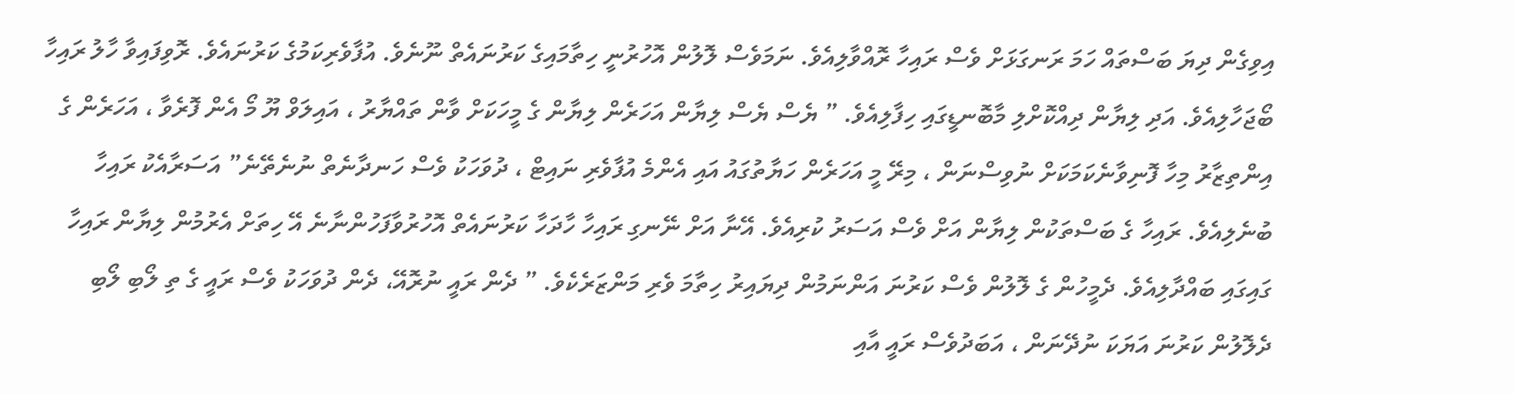އިވިގެން ދިޔަ ބަސްތައް ހަމަ ރަނގަޅަށް ވެސް ރައިހާ ރޮއްވާލިއެވެ. ނަމަވެސް ލޮލުން އޮހުރުނީ ހިތާމައިގެ ކަރުނައެތް ނޫނެވެ. އުފާވެރިކަމުގެ ކަރުނައެވެ. ރޮވިފައިވާ ހާލު ރައިހާ ބޯޖަހާލިއެވެ. އަދި ލިޔާން ދިއްކޮށްލި މާބޮނޑީގައި ހިފާލިއެވެ. ” ޔެސް ޔެސް ލިޔާން އަހަރެން ލިޔާން ގެ މީހަކަށް ވާން ތައްޔާރު ، އައިލަވް ޔޫ މޯ އެން ފޮރެވާ ، އަހަރެން ގެ އިންތިޒާރު މިހާ ފޮނިވާނެކަމަކަށް ނުވިސްނަން ، މިރޭ މީ އަހަރެން ހަޔާތުގައު އައި އެންމެ އުފާވެރި ނައިޓް ، ދުވަހަކު ވެސް ހަނދާނެތް ނުނެތޭނެ” އަސަރާއެކު ރައިހާ ބުނެލިއެވެ. ރައިހާ ގެ ބަސްތަކުން ލިޔާން އަށް ވެސް އަސަރު ކުރިއެވެ. އޭނާ އަށް ނޭނގި ރައިހާ ހާދަހާ ކަރުނައެތް އޮހުރުވާފަހުންނާނެ އޭ ހިތަށް އެރުމުން ލިޔާން ރައިހާ ގައިގައި ބައްދާލިއެވެ. ދެމީހުން ގެ ލޮލުން ވެސް ކަރުނަ އަންނަމުން ދިޔައިރު ހިތާމަ ވެރި މަންޒަރެކެވެ. ” ދެން ރައީ ނުރޮއޭ، ދެން ދުވަހަކު ވެސް ރައީ ގެ ތި ލޯބި ލޯބި ދެލޮލުން ކަރުނަ އަޔަކަ ނުދޭނަން ، އަބަދުވެސް ރައީ އާއި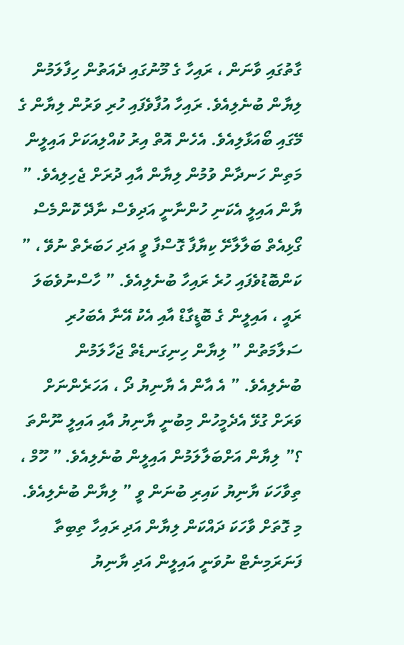ގާތުގައި ވާނަން ، ރައިހާ ގެ މޫނުގައި ދެއަތުން ހިފާލަމުން ލިޔާން ބުނެލިއެވެ. ރައިހާ އުފާވެފައި ހުރި ވަރުން ލިޔާން ގެ މޭގައި ބޯއަޅާލިއެވެ. އެހެން އޮތް އިރު ކުއްލިއަކަށް އައިލީން މަތިން ހަނދާން ވުމުން ލިޔާން އާއި ދުރަށް ޖެހިލިއެވެ. ” ޔާން އައިލީ އެކަނި ހުންނާނީ އަދިވެސް ނާދޭ ކޮންމެސް ގޯޅިއެތް ބަލާލާށޭ ކިޔާފާ ގޮސްފާ ވީ އަދި ހަބަރެތް ނުވޭ ، ” ކަންބޮޑުވެފައި ހުރެ ރައިހާ ބުނެލިއެވެ. ” ހާސްނުވެބަލަ ރައީ ، އައިލީން ގެ ބޮޑީގާޑް އާއި އެކު އޭނާ އެބަހުރި ސަލާމަތުން ” ލިޔާން ހިނިގަނޑެތް ޖަހާލަމުން ބުނެލިއެވެ. ” އެ އާން އެ ޔާނިޔު ދޯ ، އަހަރެންނަށް ވަރަށް ގުޅޭ އެދެމީހުން މިބުނީ ޔާނިޔު އާއި އައިލީ ނޫންތަ ؟” ލިޔާން އަށްބަލާލަމުން އައިލީން ބުނެލިއެވެ. ” ހޫމް ، ތިވާހަކަ ޔާނިޔު ކައިރި ބުނަން ވީ ” ލިޔާން ބުނެލިއެވެ. މި ގޮތަށް ވާހަކަ ދައްކަން ލިޔާން އަދި ރައިހާ ތިބިތާ ފަނަރަމިނެޓް ނުވަނީ އައިލީން އަދި ޔާނިޔު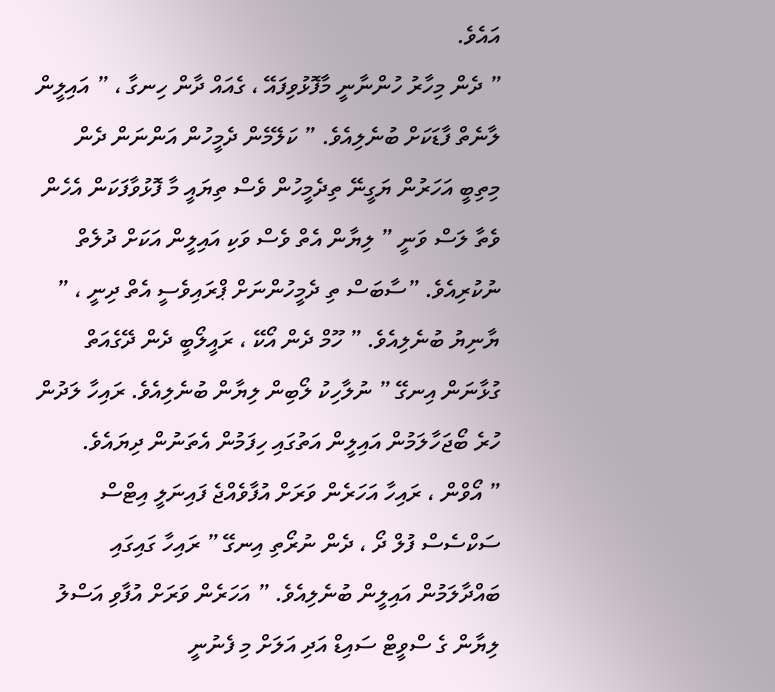އައެވެ.
” ދެން މިހާރު ހުންނާނީ މާފޮޅުވިފައޭ ، ގެއައް ދާން ހިނގާ ، ” އައިލީން ލާނެތް ފާޑަކަށް ބުނެލިއެވެ. ” ކަލޭމެން ދެމީހުން އަންނަން ދެން މިތިބީ އަހަރުން ޔަގީނޭ ތިދެމީހުން ވެސް ތިޔައީ މާ ފޮޅުވާފަކަން އެހެން ވެތާ ލަސް ވަނީ ” ލިޔާން އެތް ވެސް ވަކި އައިލީން އަކަށް ދުލެތް ނުކުރިއެވެ. ”ސާބަސް ތި ދެމީހުންނަށް ޕްރައިވެސީ އެތް ދިނީ ، ” ޔާނިޔު ބުނެލިއެވެ. ” ހޫމް ދެން އޯކޭ ، ރައީލޯބީ ދެން ދޭގެއަތް ގުޅާނަން އިނގޭ ” ނުލާހިކު ލޯބިން ލިޔާން ބުނެލިއެވެ. ރައިހާ ލަދުން ހުރެ ބޯޖަހާލަމުން އައިލީން އަތުގައި ހިފަމުން އެތަނުން ދިޔައެވެ.
” އޯވްން ، ރައިހާ އަހަރެން ވަރަށް އުފާވެއްޖެ ފައިނަލީ އިޓްސް ސަކްސެސް ފުލް ދޯ ، ދެން ނުރޯތި އިނގޭ ” ރައިހާ ގައިގައި ބައްދާލަމުން އައިލީން ބުނެލިއެވެ. ” އަހަރެން ވަރަށް އުފާވި އަސްލު ލިޔާން ގެ ސްވީޓް ސައިޑް އަދި އަލަށް މި ފެނުނީ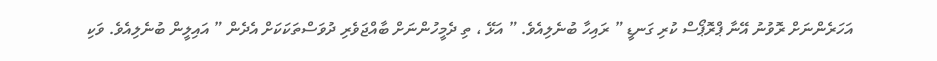އަހަރެންނަށް ރޮވުނު އޭނާ ޕްރޮޕޯސް ކުރި ގަނޑީ ” ރައިހާ ބުނެލިއެވެ. ” އަޅޭ ، ތި ދެމީހުންނަށް ބާއްޖަވެރި ދުވަސްތަކަކަށް އެދެން ” އައިލީން ބުނެލިއެވެ. ވަކި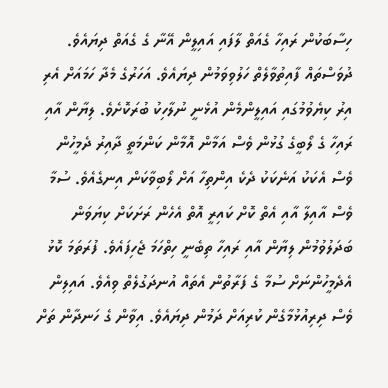ހިސާބަކުން ރައިހާ ގެއަތް ލާފައި އައިލީން އޭނާ ގެ ގެއަތް ދިޔައެވެ.
ދުވަސްތައް ފާއިތުވާލެތް ހަލުވިވަމުން ދިޔައެވެ. އަހަރުގެ މެދާ ހަމައަށް އެރި އިރު ކިޔެވުމުގައި އައިލީންމެން އުޅެނީ ނުލާހިކު ބުރަކޮށެވެ. ލިޔާން އާއި ރައިހާ ގެ ލޯބީގެ ގުޅުން ވެސް އަމާން އޮމާން ކަންމަތީ ދާއިރު ދެމީހުން ވެސް އެކަކު އަނެކަކު ދެކެ އިންތިހާ އަށް ލޯބިވާކަން އިނގެއެވެ. ސުމާ ވެސް އާއިލާ އާއި އެތް ކޮށް ކައިރީ އޮތް އެހެން ރަށަކަށް ކިޔަވަން ބަދަލުވުމުން ލިޔާން އާއި ރައިހާ ތިބެނީ ހިތްހަމަ ޖެހިފައެވެ. ފުރަތަމަ ކޮޅު އެދެމީހުންނަށް ސުމާ ގެ ފަރާތުން އެތައް އުނދަގުލެތް ވިއެވެ. އައިލިން ވެސް ދިރިއުޅުމާގެން ކުރިއަށް ދަމުން ދިޔައެވެ. އިވާން ގެ ހަނދާން ތަށް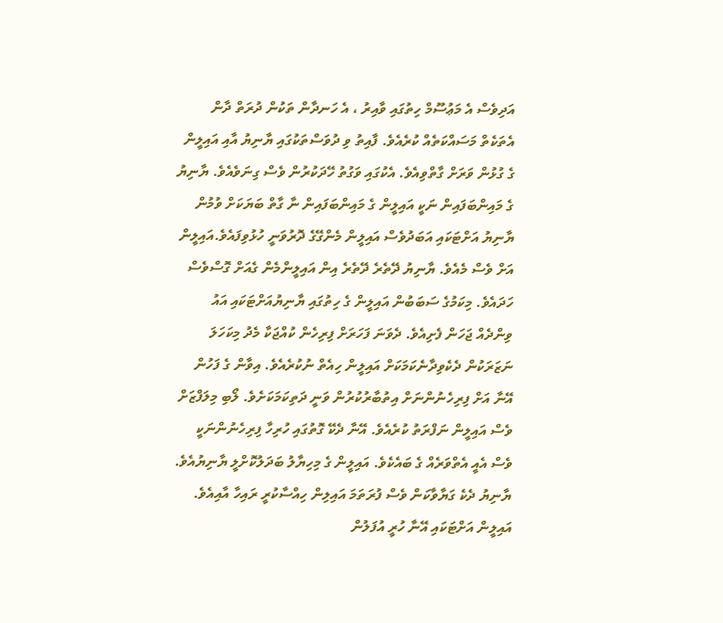އަދިވެސް އެ މަޢުސޫމް ހިތުގައި ވާއިރު ، އެ ހަނދާން ތަކުން ދުރަތް ދާން އެތަކެތް މަސައްކަތެއް ކުރެއެވެ. ފާއިތު ވި ދުވަސްތަކުގައި ޔާނިޔު އާއި އައިލީން ގެ ގުޅުން ވަރަށް ގާތްވިއެވެ. އެކުގައި ވަގުތު ހޭދަކުރުން ވެސް ގިނަވެއެވެ. ޔާނިޔު ގެ މައިންބަފައިން ނަކީ އައިލީން ގެ މައިންބަފައިން ނާ ގާތް ބަޔަކަށް ވުމުން ޔާނިޔު އަށްޓަކައި އަބަދުވެސް އައިލީން މެންގޭގެ ދޮރުވަނީ ހުޅުވިފައެވެ.އައިލީން އަށް ވެސް މެއެވެ. ޔާނިޔު ދޭތެރެ ދޭތެރެ އިން އައިލީންމެން ގެއަށް ގޮސްވެސް ހަދައެވެ. މިކަމުގެ ސަބަބުން އައިލީން ގެ ހިތުގައި ޔާނިޔުއަށްޓަކައި އައު ވިންދެއް ޖަހަން ފެށިއެވެ. ދެވަނަ ފަހަރަށް ފިރިހެން ކުއްޖަކާ މެދު މިކަހަލަ ނަޒަރަކުން ދެކެވިދާނެކަމަކަށް އައިލީން ހިއެތް ނުކުރެއެވެ. އިވާން ގެ ފަހުން އޭނާ އަށް ފިރިހެނުންނަށް އިތުބާރުކުރުން ވަނީ ދަތިކަމަކަށެވެ. ލޯބި މިލަފްޒަށް ވެސް އައިލީން ނަފްރަތު ކުރެއެވެ. އޭނާ ދެކޭ ގޮތުގައި ހުރިހާ ފިރިހެނުންނަކީ ވެސް އެއީ އެތްވަރެއް ގެ ބައެކެވެ. އައިލީން ގެ މިހިޔާލު ބަދަލުކޮށްލީ ޔާނިޔުއެވެ. ޔާނިޔު ދެކެ ގަޔާވާކަން ވެސް ފުރަތަމަ އައިލިން ހިއްސާކުރީ ރައިހާ އާއިއެވެ. އައިލީން އަށްޓަކައި އޭނާ ހުރީ އުފަލުން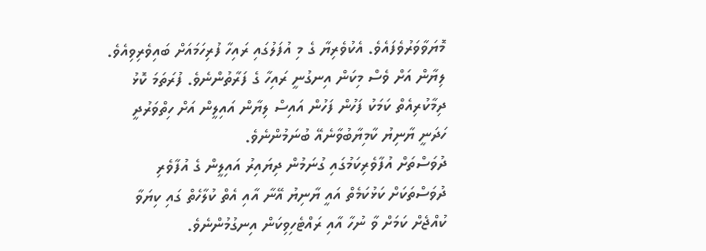މޮޔަވާވަރުވެފައެވެ. އެކުވެރިޔާ ގެ މި އުފަލުގައި ރައިހާ ފުރިހަމައަށް ބައިވެރިވިއެވެ. ލިޔާން އަށް ވެސް މިކަން އިނގުނީ ރައިހާ ގެ ފަރާތުންނެވެ. ފުރަތަމަ ކޮޅު ދިމާކުރިއެތް ކަމަކު ފަހުން ފަހުން އައިސް ލިޔާން އައިލީން އަށް ހިތްވަރުދީ ހަދަނީ ޔާނިޔު ކާމިޔާބުވާނެއޭ ބުނަމުންނެވެ.
ދުވަސްތަށް އުފާވެރިކަމުގައި ގުނަމުން ދިޔައިރު އައިލީން ގެ އުފާވެރި ދުވަސްތަކަށް ކަޅުކަމެތް އައީ ޔާނިޔު އޭނާ އާއި އެތް ކުލާހެތް ގައި ކިޔަވާ ކުއްޖެށް ކަމަށް ވާ ނުހާ އާއި ރައްޓެހިވިކަން އިނގުމުންނެވެ.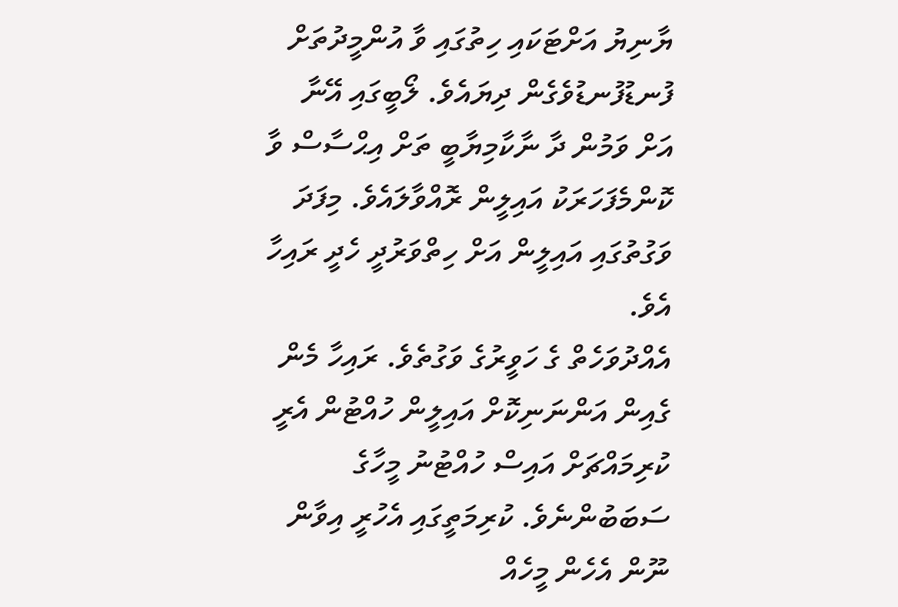ޔާނިޔު އަށްޓަކައި ހިތުގައި ވާ އުންމީދުތަށް ފުނޑުފުނޑުވެގެން ދިޔައެވެ. ލޯބީގައި އޭނާ އަށް ވަމުން ދާ ނާކާމިޔާބީ ތަށް އިޙްސާސް ވާ ކޮންމެފަހަރަކު އައިލީން ރޮއްވާލައެވެ. މިފަދަ ވަގުތުގައި އައިލީން އަށް ހިތްވަރުދީ ހެދީ ރައިހާ އެވެ.
އެއްދުވަހެތް ގެ ހަވީރުގެ ވަގުތެވެ. ރައިހާ މެން ގެއިން އަންނަނިކޮށް އައިލީން ހުއްޓުން އެރީ ކުރިމައްޗަށް އައިސް ހުއްޓުނު މީހާގެ ސަބަބުންނެވެ. ކުރިމަތީގައި އެހުރީ އިވާން ނޫން އެހެން މީހެއް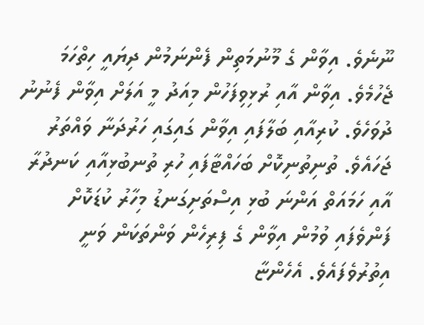ނޫނެވެ. އިވާން ގެ މޫނުމަތިން ފެންނަމުން ދިޔައީ ހިތްހަމަ ޖެހުމެވެ. އިވާން އާއި ރުޅިވިފަހުން މިއަދު މީ އަލަށް އިވާން ފެނުނު ދުވަހެވެ. ކުރިއާއި ބަލާފައި އިވާން ގައިގައި ހަރުދަނާ ވައްތަރު ޖަހައެވެ. ތުނިތުނިކޮށް ބަހައްޓާފައި ހުރި ތުނބުޅިއާއި ކަނދުރާ އާއި ހަމައަތް އަންނަ ބުޅި އިސްތަށިގަނޑު މިހާރު ކުޑަކޮށް ފަންވެފައި ވުމުން އިވާން ގެ ފިރިހެން ވަންތަކަން ވަނީ އިތުރުވެފައެވެ. އެހެންޏާ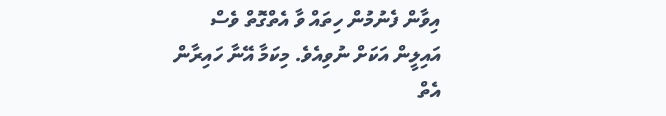އިވާން ފެނުމުން ހިތައް ވާ އެތްގޮތް ވެސް އައިލީން އަކަށް ނުވިއެވެ. މިކަމާ އޭނާ ހައިރާން އެތް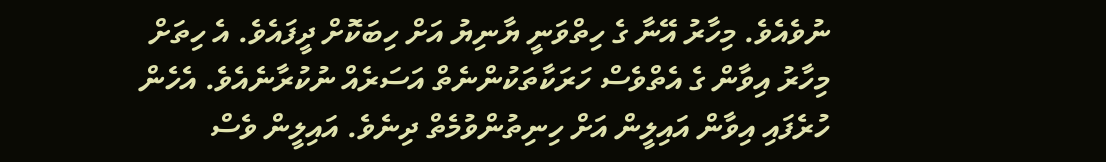ނުވެއެވެ. މިހާރު އޭނާ ގެ ހިތްވަނީ ޔާނިޔު އަށް ހިބަކޮށް ދީފައެވެ. އެ ހިތަށް މިހާރު އިވާން ގެ އެތްވެސް ހަރަކާތަކުންނެތް އަސަރެއް ނުކުރާނެއެވެ. އެހެން ހުރެފައި އިވާން އައިލީން އަށް ހިނިތުންވުމެތް ދިނެވެ. އައިލީން ވެސް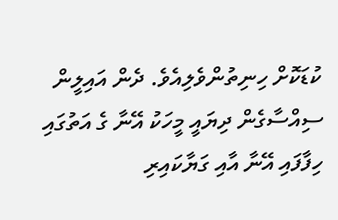ކުޑަކޮށް ހިނިތުންވެލިއެވެ. ދެން އައިލީން ސިއްސާގެން ދިޔައީ މީހަކު އޭނާ ގެ އަތުގައި ހިފާފައި އޭނާ އާއި ގަޔާކައިރި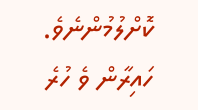ކޮށްލުމުންނެވެ. ހައިރާން ވެ ހުރެ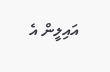އައިލީން އެ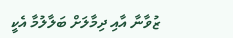ޒުވާނާ އާއި ދިމާލަށް ބަލާލުމާ އެކީ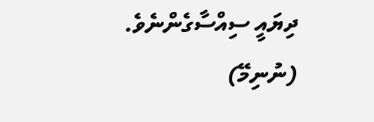ދިޔައީ ސިއްސާގެންނެވެ.
(ނުނިމޭ)